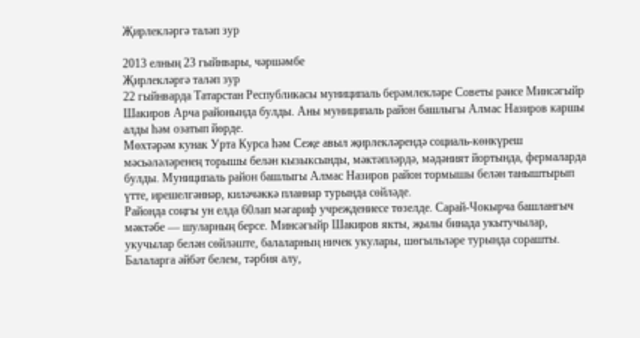Җирлекләргә таләп зур

2013 елның 23 гыйнвары, чәршәмбе
Җирлекләргә таләп зур
22 гыйнварда Татарстан Республикасы муниципаль берәмлекләре Советы рәисе Минсәгыйр Шакиров Арча районында булды. Аны муниципаль район башлыгы Алмас Назиров каршы алды һәм озатып йөрде.
Мөхтәрәм кунак Урта Курса һәм Сеҗе авыл җирлекләрендә социаль-көнкүреш мәсьәләләренең торышы белән кызыксынды, мәктәпләрдә, мәдәният йортында, фермаларда булды. Муниципаль район башлыгы Алмас Назиров район тормышы белән таныштырып үтте, ирешелгәннәр, киләчәккә планнар турында сөйләде.
Районда соңгы ун елда 60лап мәгариф учреждениесе төзелде. Сарай-Чокырча башлангыч мәктәбе — шуларның берсе. Минсәгыйр Шакиров якты, җылы бинада укытучылар, укучылар белән сөйләште, балаларның ничек укулары, шөгыльләре турында сорашты. Балаларга әйбәт белем, тәрбия алу,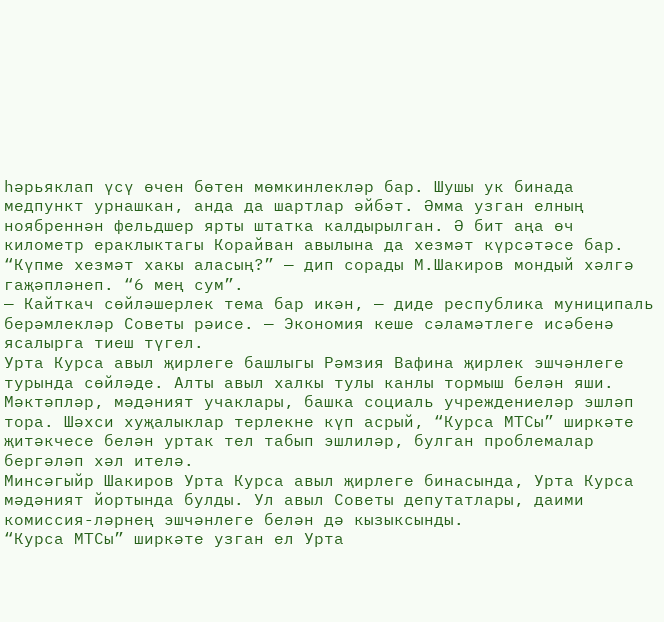һәрьяклап үсү өчен бөтен мөмкинлекләр бар. Шушы ук бинада медпункт урнашкан, анда да шартлар әйбәт. Әмма узган елның ноябреннән фельдшер ярты штатка калдырылган. Ә бит аңа өч километр ераклыктагы Корайван авылына да хезмәт күрсәтәсе бар. “Күпме хезмәт хакы аласың?” — дип сорады М.Шакиров мондый хәлгә гаҗәпләнеп. “6 мең сум”.
— Кайткач сөйләшерлек тема бар икән, — диде республика муниципаль берәмлекләр Советы рәисе. — Экономия кеше сәламәтлеге исәбенә ясалырга тиеш түгел.
Урта Курса авыл җирлеге башлыгы Рәмзия Вафина җирлек эшчәнлеге турында сөйләде. Алты авыл халкы тулы канлы тормыш белән яши. Мәктәпләр, мәдәният учаклары, башка социаль учреждениеләр эшләп тора. Шәхси хуҗалыклар терлекне күп асрый, “Курса МТСы” ширкәте җитәкчесе белән уртак тел табып эшлиләр, булган проблемалар бергәләп хәл ителә.
Минсәгыйр Шакиров Урта Курса авыл җирлеге бинасында, Урта Курса мәдәният йортында булды. Ул авыл Советы депутатлары, даими комиссия-ләрнең эшчәнлеге белән дә кызыксынды.
“Курса МТСы” ширкәте узган ел Урта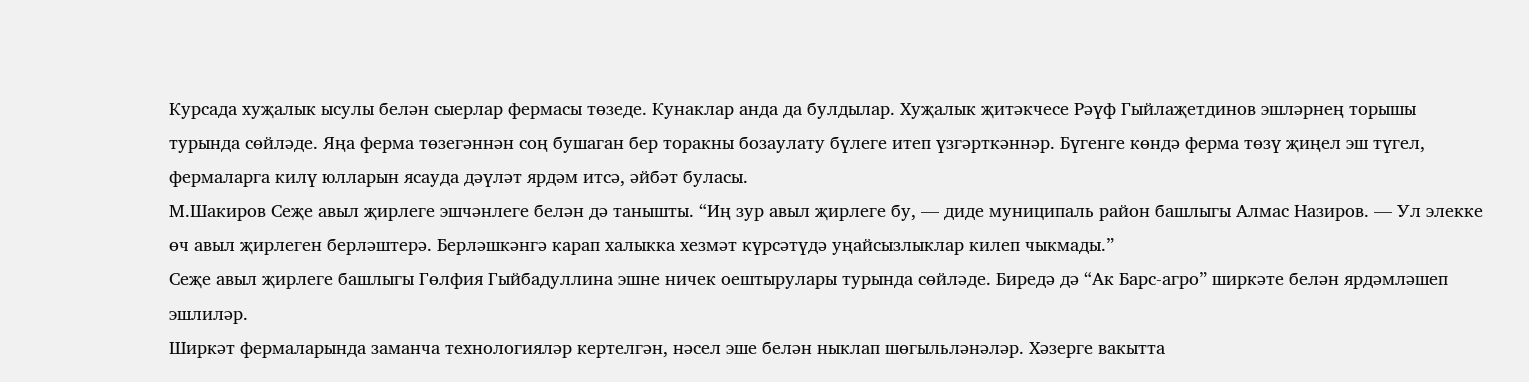Курсада хуҗалык ысулы белән сыерлар фермасы төзеде. Кунаклар анда да булдылар. Хуҗалык җитәкчесе Рәүф Гыйлаҗетдинов эшләрнең торышы турында сөйләде. Яңа ферма төзегәннән соң бушаган бер торакны бозаулату бүлеге итеп үзгәрткәннәр. Бүгенге көндә ферма төзү җиңел эш түгел, фермаларга килү юлларын ясауда дәүләт ярдәм итсә, әйбәт буласы.
М.Шакиров Сеҗе авыл җирлеге эшчәнлеге белән дә танышты. “Иң зур авыл җирлеге бу, — диде муниципаль район башлыгы Алмас Назиров. — Ул элекке өч авыл җирлеген берләштерә. Берләшкәнгә карап халыкка хезмәт күрсәтүдә уңайсызлыклар килеп чыкмады.”
Сеҗе авыл җирлеге башлыгы Гөлфия Гыйбадуллина эшне ничек оештырулары турында сөйләде. Биредә дә “Ак Барс-агро” ширкәте белән ярдәмләшеп эшлиләр.
Ширкәт фермаларында заманча технологияләр кертелгән, нәсел эше белән ныклап шөгыльләнәләр. Хәзерге вакытта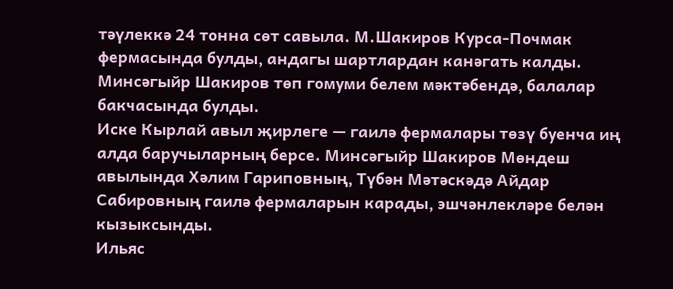тәүлеккә 24 тонна сөт савыла. М.Шакиров Курса-Почмак фермасында булды, андагы шартлардан канәгать калды.
Минсәгыйр Шакиров төп гомуми белем мәктәбендә, балалар бакчасында булды.
Иске Кырлай авыл җирлеге — гаилә фермалары төзү буенча иң алда баручыларның берсе. Минсәгыйр Шакиров Мөндеш авылында Хәлим Гариповның, Түбән Мәтәскәдә Айдар Сабировның гаилә фермаларын карады, эшчәнлекләре белән кызыксынды.
Ильяс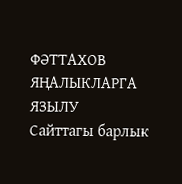ФӘТТАХОВ
ЯҢАЛЫКЛАРГА ЯЗЫЛУ
Сайттагы барлык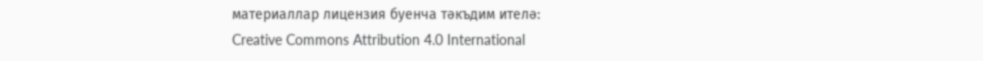материаллар лицензия буенча тәкъдим ителә:
Creative Commons Attribution 4.0 International